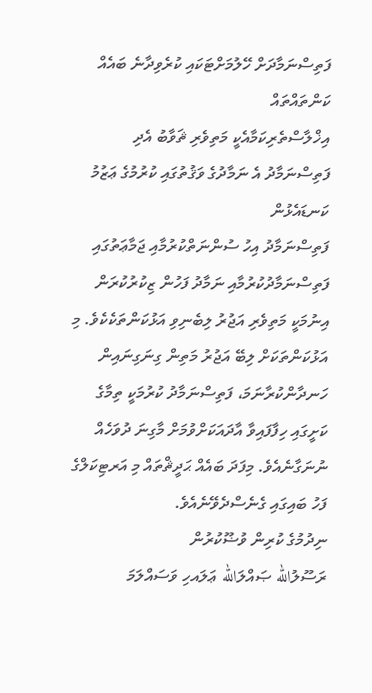ފަތިސްނަމާދަށް ހޭލުމަށްޓަކައި ކުރެވިދާނެ ބައެއް ކަންތައްތައް
އިޚްލާސްތެރިކަމާއެކީ މަތިވެރި ޘަވާބު އެދި ފަތިސްނަމާދު އެ ނަމާދުގެ ވަޤުތުގައި ކުރުމުގެ ޢަޒުމު ކަނޑައެޅުން
ފަތިސްނަމާދު އިހު ސުންނަތްކުރުމާއި ޖަމާޢަތުގައި ފަތިސްނަމާދުކުރުމާއި ނަމާދު ފަހުން ޒިކުރުކުރަން އިނުމަކީ މަތިވެރި އަޖުރު ލިބެނިވި އަޅުކަންތަކެކެވެ. މި އަޅުކަންތަކަށް ލިބޭ އަޖުރު މަތިން ގިނަގިނައިން ހަނދާންކުރާނަމަ، ފަތިސްނަމާދު ކުރުމަކީ ތިމާގެ ކަށީގައި ހިފާފައިވާ އާދައަކަށްވުމަށް މާގިނަ ދުވަހެއް ނުނަގާނެއެވެ. މިފަދަ ބައެއް ޙަދީޘްތައް މި އަރޓިކަލްގެ ފަހު ބައިގައި ގެނެސްދެވޭނެއެވެ.
ނިދުމުގެ ކުރިން ވުޟޫކުރުން
ރަސޫލުالله ޞައްލަالله ޢަލައހި ވަސައްލަމަ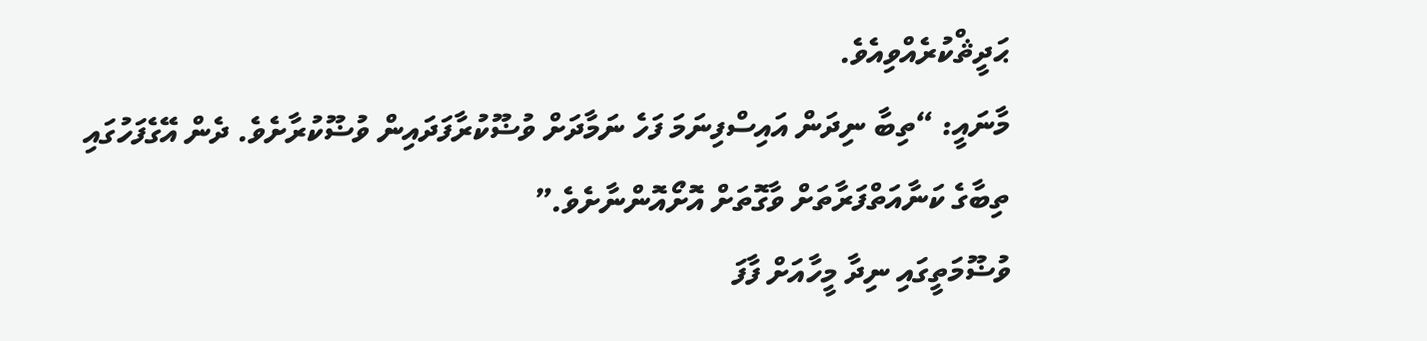ޙަދީޘްކުރެއްވިއެވެ.
މާނައީ: “ތިބާ ނިދަން އައިސްފިނަމަ ފަހެ ނަމާދަށް ވުޟޫކުރާފަދައިން ވުޟޫކުރާށެވެ. ދެން އޭގެފަހުގައި ތިބާގެ ކަނާއަތްފަރާތަށް ވާގޮތަށް އޮށޯއޮންނާށެވެ.”
ވުޟޫމަތީގައި ނިދާ މީހާއަށް ފާފަ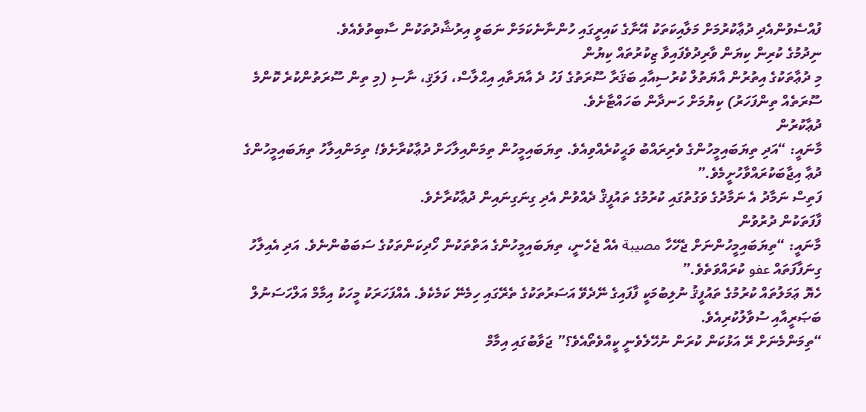ފުއްސެވުންއެދި ދުޢާކުރުމަށް މަލާއިކަތަކު އޭނާގެ ކައިރީގައި ހުންނާނެކަމަށް ނަބަވީ އިރުޝާދުތަކުން ސާބިތުވެއެވެ.
ނިދުމުގެ ކުރިން ކިޔަން ވާރިދުވެފައިވާ ޒިކުރުތައް ކިޔުން
މި ދުޢާތަކުގެ އިތުރުން އާޔަތުލް ކުރުސިއާއި ބަޤަރާ ސޫރަތުގެ ފަހު ދެ އާޔަތާއި އިޙްލާސް، ފަލަޤި، ނާސި (މި ތިން ސޫރަތުންކުރެ ކޮންމެ ސޫރަތެއް ތިންފަހަރު) ކިޔުމަށް ހަނދާން ބަހައްޓާށެވެ.
ދުޢާކުރުން
މާނައީ: “އަދި ތިޔަބައިމީހުންގެ ވެރިރައްބު ވަޙީކުރެއްވިއެވެ. ތިޔަބައިމީހުން ތިމަންއިލާހަށް ދުޢާކުރާށެވެ! ތިމަންއިލާހު ތިޔަބައިމީހުންގެ ދުޢާ އިޖާބަކުރައްވާހުށީމެވެ.”
ފަތިސް ނަމާދު އެ ނަމާދުގެ ވަގުތުގައި ކުރުމުގެ ތައުފީޤް ދެއްވުން އެދި ގިނަގިނައިން ދުޢާކުރާށެވެ.
ފާފަތަކުން ދުރުވުން
މާނައީ: “ތިޔަބައިމީހުންނަށް ޖެހޭހާ مصيبة އެއް ޖެހެނީ، ތިޔަބައިމީހުންގެ އަތްތަކުން ހޯދިކަންތަކުގެ ސަބަބުންނެވެ. އަދި އެއިލާހު ގިނަފާފަތައް عفو ކުރައްވަތެވެ.”
ހެޔޮ ޢަމަލުތައް ކުރުމުގެ ތައުފީޤު ނުލިބުމަކީ ފާފައިގެ ނޭދެވޭ އަސަރުތަކުގެ ތެރޭގައި ހިމެނޭ ކަމެކެވެ. އެއްފަހަރަކު މީހަކު އިމާމް އަލްހަސަނުލް ބަޞަރީއާއި ސުވާލުކުރިއެވެ.
“ތިމަންމެނަށް ރޭ އަޅުކަން ކުރަން ނުހޭލެވެނީ ކީއްވެތޯއެވެ؟” ޖަވާބުގައި އިމާމް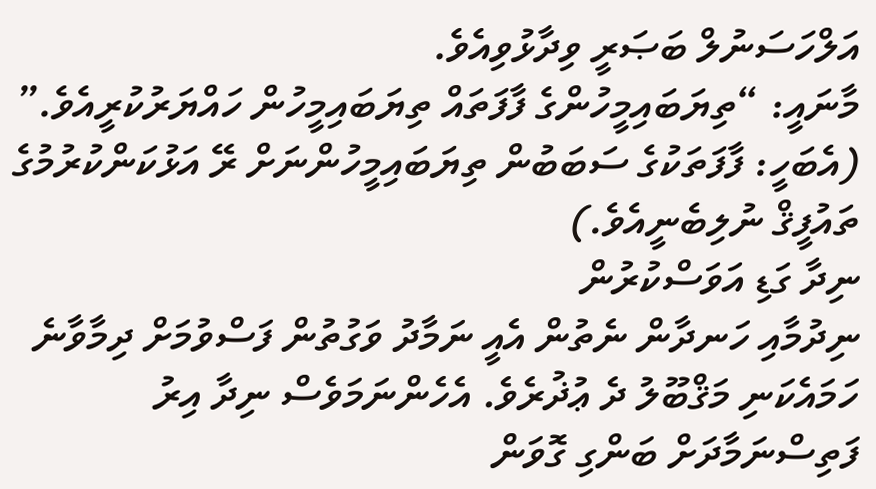އަލްހަސަނުލް ބަޞަރީ ވިދާޅުވިއެވެ.
މާނައީ: “ތިޔަބައިމީހުންގެ ފާފަތައް ތިޔަބައިމީހުން ހައްޔަރުކުރީއެވެ.” (އެބަހީ: ފާފަތަކުގެ ސަބަބުން ތިޔަބައިމީހުންނަށް ރޭ އަޅުކަންކުރުމުގެ ތައުފީޤް ނުލިބެނީއެވެ.)
ނިދާ ގަޑި އަވަސްކުރުން
ނިދުމާއި ހަނދާން ނެތުން އެއީ ނަމާދު ވަގުތުން ފަސްވުމަށް ދިމާވާނެ ހަމައެކަނި މަޤްބޫލު ދެ ޢުޛުރެވެ. އެހެންނަމަވެސް ނިދާ އިރު ފަތިސްނަމާދަށް ބަންގި ގޮވަން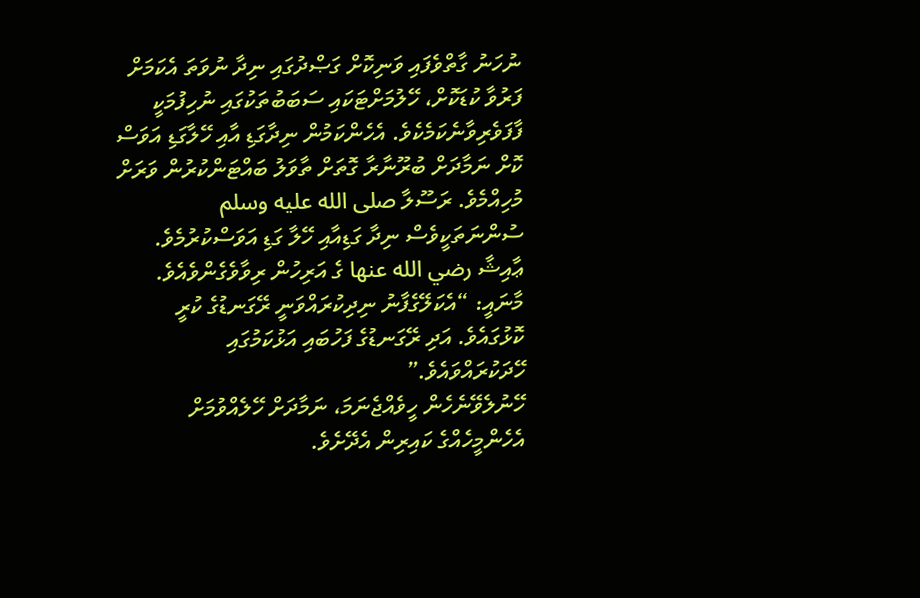ނުހަނު ގާތްވެފައި ވަނިކޮށް ގަޞްދުގައި ނިދާ ނުވަތަ އެކަމަށް ފަރުވާ ކުޑަކޮށް، ހޭލުމަށްޓަކައި ސަބަބުތަކުގައި ނުހިފުމަކީ ފާފަވެރިވާނެކަމެކެވެ. އެހެންކަމުން ނިދާގަޑި އާއި ހޭލާގަޑި އަވަސް ކޮށް ނަމާދަށް ބުރޫނާރާ ގޮތަށް ތާވަލު ބައްޓަންކުރުން ވަރަށް މުހިއްމެވެ. ރަސޫލާ صلى الله عليه وسلم ސުންނަތަކީވެސް ނިދާ ގަޑިއާއި ހޭލާ ގަޑި އަވަސްކުރުމެވެ.
ޢާއިޝާ رضي الله عنها ގެ އަރިހުން ރިވާވެގެންވެއެވެ.
މާނައީ: “އެކަލޭގެފާނު ނިދިކުރައްވަނީ ރޭގަނޑުގެ ކުރީ ކޮޅުގައެވެ. އަދި ރޭގަނޑުގެ ފަހުބައި އަޅުކަމުގައި ހޭދަކުރައްވައެވެ.”
ހޭނުލެވޭނެހެން ހީވެއްޖެނަމަ، ނަމާދަށް ހޭލެއްވުމަށް އެހެންމީހެއްގެ ކައިރިން އެދޭށެވެ.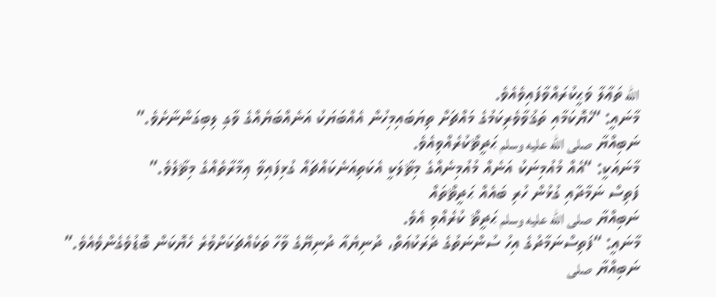الله ތަޢާލާ ވަޙީކުރައްވާފައިވެއެވެ.
މާނައީ: “ހެޔޮކަމާއި ތަޤުވާވެރިކަމުގެ މައްޗަށް ތިޔަބައިމިހުން އެއްބަޔަކު އަނެއްބަޔެއްގެ ވާގި ލިބިގަންނާށެވެ.”
ނަބިއްޔާ صلى الله عليه وسلم ޙަދީޘްކުރެއްވިއެވެ.
މާނައަކީ: “އެއް މުއުމިނަކު އަނެއް މުއުމިނެއްގެ މިޘާލަކީ އެކަތިއަނެކައްޗައް ގުޅިފައިވާ ޢިމާރާތެއްގެ މިޘާލެވެ.”
ފަތިސް ނަމާދާއި ގުޅުން ހުރި ބައެއް ޙަދީޘްތައް
ނަބިއްޔާ صلى الله عليه وسلم ޙަދީޘް ކުރެއްވި އެވެ.
މާނައީ: “ފަތިސްނަމާދުގެ އިހު ސުންނަތުގެ ދެރަކުޢަތް، ދުނިޔެއާ ދުނިޔޭގެ ވާހާ ތަކެއްޗަކަށްވުރެ ހެޔޮކަން ބޮޑުވެގެންވެއެވެ.”
ނަބިއްޔާ صلى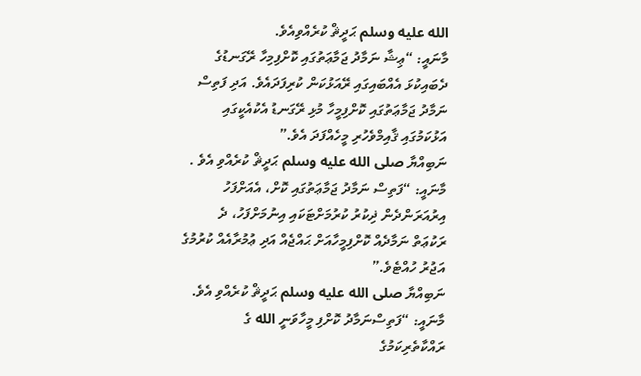الله عليه وسلم ޙަދީޘް ކުރެއްވިއެވެ.
މާނައީ: “ޢިޝާ ނަމާދު ޖަމާޢަތުގައި ކޮށްފިމިހާ ރޭގަނޑުގެ ދެބައިކުޅަ އެއްބައިގައި ރޭއަޅުކަން ކުރިފަދައެވެ. އަދި ފަތިސް ނަމާދު ޖަމާޢަތުގައި ކޮށްފިމީހާ މުޅި ރޭގަނޑު އެކުއެކީގައި އަޅުކަމުގައި ޤާއިމްވެހުރި މީހެއްފަދަ އެވެ.”
ނަބިއްޔާ صلى الله عليه وسلم ޙަދީޘް ކުރެއްވި އެވެ .
މާނައީ: “ފަތިސް ނަމާދު ޖަމާޢަތުގައި ކޮށް، އެއަށްފަހު އިރުއަރަންދެން ޛިކުރު ކުރުމަށްޓަކައި އިނުމަށްފަހު، ދެ ރަކުޢަތް ނަމާދެއް ކޮށްފިމީހާއަށް ޙައްޖެއް އަދި ޢުމުރާއެއް ކުރުމުގެ އަޖުރު ހުއްޓެވެ.”
ނަބިއްޔާ صلى الله عليه وسلم ޙަދީޘް ކުރެއްވި އެވެ.
މާނައީ: “ފަތިސްނަމާދު ކޮށްފި މީހާވަނީ الله ގެ ރައްކާތެރިކަމުގެ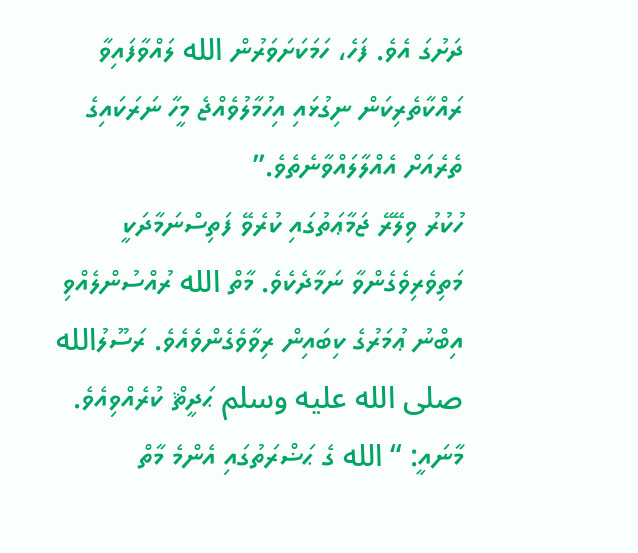ދަށުގަ އެވެ. ފަހެ، ހަމަކަށަވަރުން الله ލައްވާފައިވާ ރައްކާތެރިކަން ނިގުޅައި އިހުމާލުވެއްޖެ މީހާ ނަރަކައިގެ ތެރެއަށް އެއްލާލައްވާނެތެވެ.”
ހުކުރު ވިލޭރޭ ޖަމާޢަތުގައި ކުރެވޭ ފަތިސްނަމާދަކީ މަތިވެރިވެގެންވާ ނަމާދެކެވެ. މާތް الله ރުއްސުންލެއްވި އިބްނު ޢުމަރުގެ ކިބައިން ރިވާވެގެންވެއެވެ. ރަސޫލުالله صلى الله عليه وسلم ޙަދީޘް ކުރެއްވިއެވެ.
މާނައީ: “الله ގެ ޙަޟްރަތުގައި އެންމެ މާތް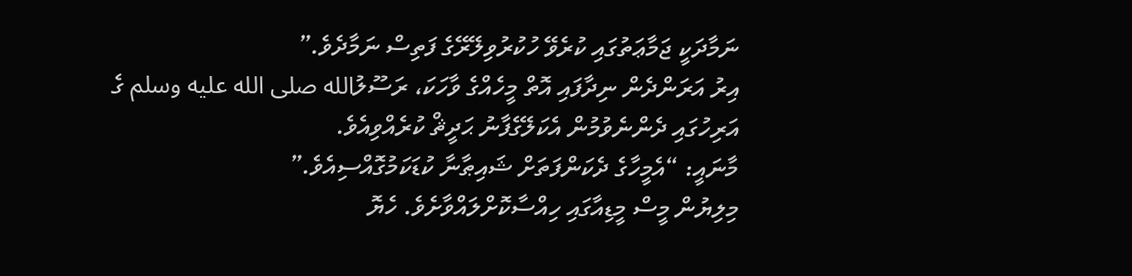ނަމާދަކީ ޖަމާޢަތުގައި ކުރެވޭ ހުކުރުވިލޭރޭގެ ފަތިސް ނަމާދެވެ.”
އިރު އަރަންދެން ނިދާފައި އޮތް މީހެއްގެ ވާހަކަ، ރަސޫލުالله صلى الله عليه وسلم ގެ އަރިހުގައި ދެންނެވުމުން އެކަލޭގެފާނު ޙަދީޘް ކުރެއްވިއެވެ.
މާނައީ: “އެމީހާގެ ދެކަންފަތަށް ޝައިޠާނާ ކުޑަކަމުގޮއްސިއެވެ.”
މިލިޔުން މީސް މީޑިއާގައި ހިއްސާކޮށްލައްވާށެވެ. ހެޔޮ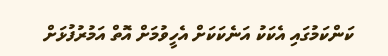ކަންކަމުގައި އެކަކު އަނެކަކަށް އެހީވުމަށް އޮތް އަމުރުފުޅަށް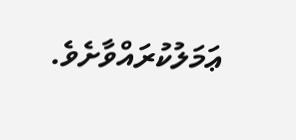ޢަމަލުކުރައްވާށެވެ.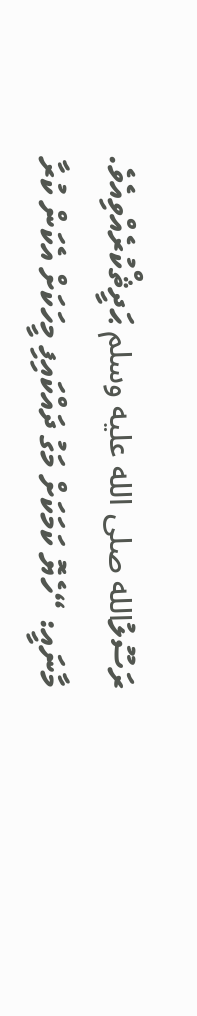ރަސޫލުالله صلى الله عليه وسلم ޙަދީޘްކުރެއްވިއެވެ.
މާނައީ: “ހެޔޮ ކަމަކަށް މަގު ދައްކައިފި މީހަކަށް އެކަން ކުރާ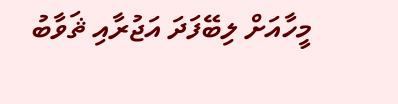މީހާއަށް ލިބޭފަދަ އަޖުރާއި ޘަވާބު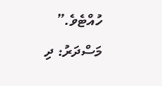ހުއްޓެވެ.”
މަސްދަރު: ދި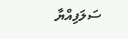ސަލަފިއްޔާ